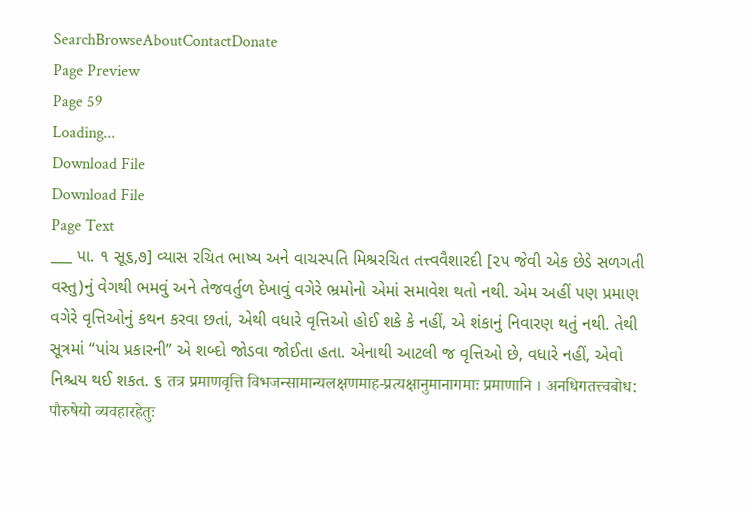SearchBrowseAboutContactDonate
Page Preview
Page 59
Loading...
Download File
Download File
Page Text
___ પા. ૧ સૂ૬,૭] વ્યાસ રચિત ભાષ્ય અને વાચસ્પતિ મિશ્રરચિત તત્ત્વવૈશારદી [૨૫ જેવી એક છેડે સળગતી વસ્તુ)નું વેગથી ભમવું અને તેજવર્તુળ દેખાવું વગેરે ભ્રમોનો એમાં સમાવેશ થતો નથી. એમ અહીં પણ પ્રમાણ વગેરે વૃત્તિઓનું કથન કરવા છતાં, એથી વધારે વૃત્તિઓ હોઈ શકે કે નહીં, એ શંકાનું નિવારણ થતું નથી. તેથી સૂત્રમાં “પાંચ પ્રકારની” એ શબ્દો જોડવા જોઈતા હતા. એનાથી આટલી જ વૃત્તિઓ છે, વધારે નહીં, એવો નિશ્ચય થઈ શકત. ૬ तत्र प्रमाणवृत्ति विभजन्सामान्यलक्षणमाह-प्रत्यक्षानुमानागमाः प्रमाणानि । अनधिगतत्त्वबोध: पौरुषेयो व्यवहारहेतुः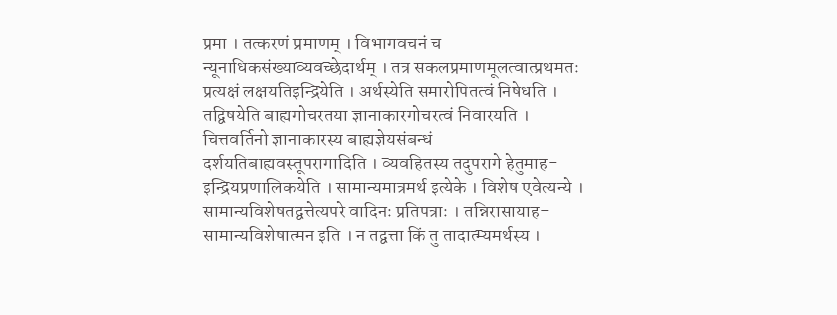प्रमा । तत्करणं प्रमाणम् । विभागवचनं च न्यूनाधिकसंख्याव्यवच्छेदार्थम् । तत्र सकलप्रमाणमूलत्वात्प्रथमतः प्रत्यक्षं लक्षयतिइन्द्रियेति । अर्थस्येति समारोपितत्वं निषेधति । तद्विषयेति बाह्यगोचरतया ज्ञानाकारगोचरत्वं निवारयति । चित्तवर्तिनो ज्ञानाकारस्य बाह्यज्ञेयसंबन्धं दर्शयतिबाह्यवस्तूपरागादिति । व्यवहितस्य तदुपरागे हेतुमाह-इन्द्रियप्रणालिकयेति । सामान्यमात्रमर्थ इत्येके । विशेष एवेत्यन्ये । सामान्यविशेषतद्वत्तेत्यपरे वादिनः प्रतिपत्राः । तन्निरासायाह-सामान्यविशेषात्मन इति । न तद्वत्ता किं तु तादात्म्यमर्थस्य ।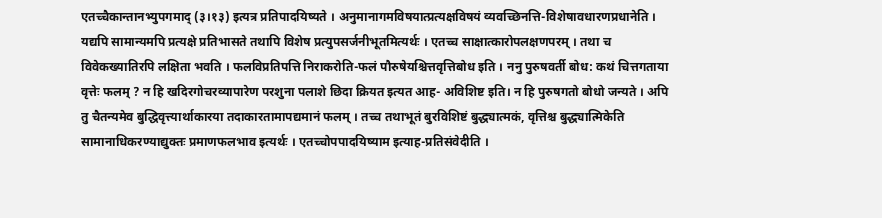एतच्चैकान्तानभ्युपगमाद् (३।१३) इत्यत्र प्रतिपादयिष्यते । अनुमानागमविषयात्प्रत्यक्षविषयं व्यवच्छिनत्ति-विशेषावधारणप्रधानेति । यद्यपि सामान्यमपि प्रत्यक्षे प्रतिभासते तथापि विशेष प्रत्युपसर्जनीभूतमित्यर्थः । एतच्च साक्षात्कारोपलक्षणपरम् । तथा च विवेकख्यातिरपि लक्षिता भवति । फलविप्रतिपत्ति निराकरोति-फलं पौरुषेयश्चित्तवृत्तिबोध इति । ननु पुरुषवर्ती बोध: कथं चित्तगताया वृत्तेः फलम् ? न हि खदिरगोचरव्यापारेण परशुना पलाशे छिदा क्रियत इत्यत आह- अविशिष्ट इति। न हि पुरुषगतो बोधो जन्यते । अपि तु चैतन्यमेव बुद्धिवृत्त्यार्थाकारया तदाकारतामापद्यमानं फलम् । तच्च तथाभूतं बुरविशिष्टं बुद्ध्यात्मकं, वृत्तिश्च बुद्ध्यात्मिकेति सामानाधिकरण्याद्युक्तः प्रमाणफलभाव इत्यर्थः । एतच्चोपपादयिष्याम इत्याह-प्रतिसंवेदीति ।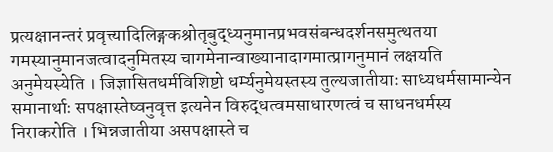प्रत्यक्षानन्तरं प्रवृत्त्यादिलिङ्गकश्रोतृबुद्ध्यनुमानप्रभवसंबन्धदर्शनसमुत्थतया गमस्यानुमानजत्वादनुमितस्य चागमेनान्वाख्यानादागमात्प्रागनुमानं लक्षयति अनुमेयस्येति । जिज्ञासितधर्मविशिष्टो धर्म्यनुमेयस्तस्य तुल्यजातीयाः साध्यधर्मसामान्येन समानार्थाः सपक्षास्तेष्वनुवृत्त इत्यनेन विरुद्धत्वमसाधारणत्वं च साधनधर्मस्य निराकरोति । भिन्नजातीया असपक्षास्ते च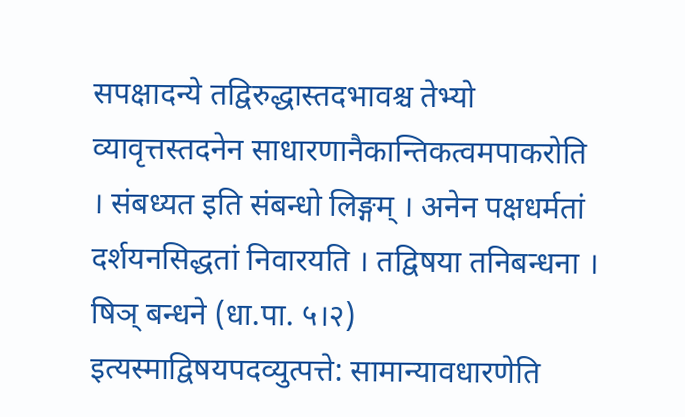सपक्षादन्ये तद्विरुद्धास्तदभावश्च तेभ्यो व्यावृत्तस्तदनेन साधारणानैकान्तिकत्वमपाकरोति । संबध्यत इति संबन्धो लिङ्गम् । अनेन पक्षधर्मतां दर्शयनसिद्धतां निवारयति । तद्विषया तनिबन्धना । षिञ् बन्धने (धा.पा. ५।२) इत्यस्माद्विषयपदव्युत्पत्ते: सामान्यावधारणेति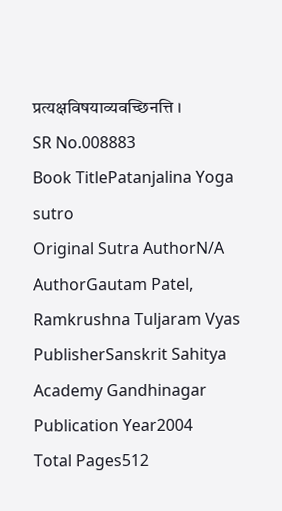प्रत्यक्षविषयाव्यवच्छिनत्ति ।
SR No.008883
Book TitlePatanjalina Yoga sutro
Original Sutra AuthorN/A
AuthorGautam Patel, Ramkrushna Tuljaram Vyas
PublisherSanskrit Sahitya Academy Gandhinagar
Publication Year2004
Total Pages512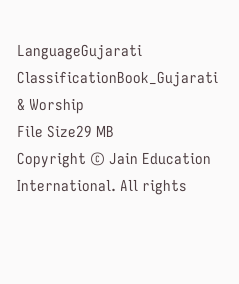LanguageGujarati
ClassificationBook_Gujarati & Worship
File Size29 MB
Copyright © Jain Education International. All rights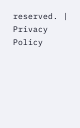reserved. | Privacy Policy